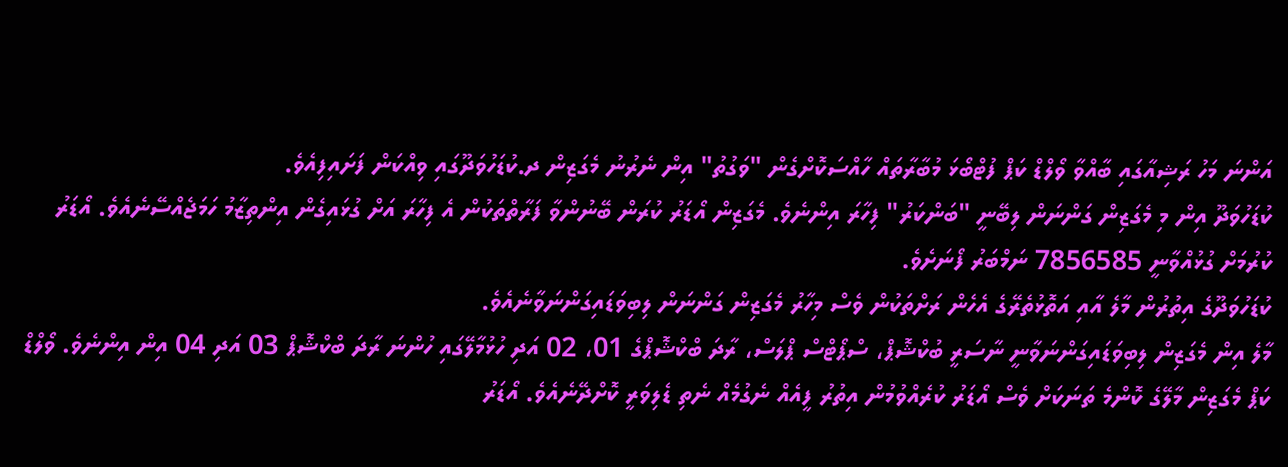އަންނަ މަހު ރަޝިއާގައި ބާއްވާ ވޯލްޑް ކަޕް ފުޓްބޯޅަ މުބާރާތައް ހާއްސަކޮށްގެން "ވަގުތު" އިން ނެރުނު މެގަޒިން ދ.ކުޑަހުވަދޫގައި ވިއްކަން ފަށައިފިއެވެ.
ކުޑަހުވަދޫ އިން މި މެގަޒިން ގަންނަން ލިބޭނީ "ބަންކަރު" ފިހާރަ އިންނެވެ. މެގަޒިން އޯޑަރު ކުރަން ބޭނުންވާ ފަރާތްތަކުން އެ ފިހާރަ އަށް ގުޅައިގެން އިންތިޒާމު ހަމަޖެއްސޭނެއެވެ. އޯޑަރު ކުރުމަށް ގުޅުއްވާނީ 7856585 ނަމްބަރު ފޯނަށެވެ.
ކުޑަހުވަދޫގެ އިތުރުން މާލެ އާއި އަތޮޅުތެރޭގެ އެހެން ރަށްތަކުން ވެސް މިހާރު މެގަޒިން ގަންނަން ލިބިވަޑައިގަންނަވާނެއެވެ.
މާލެ އިން މެގަޒިން ލިބިވަޑައިގަންނަވާނީ ނާސަރީ ބުކްޝޮޕް، ސްޕޯޓްސް ޕްލަސް، ރާދަ ބްކްޝޮޕްގެ 01، 02 އަދި ހުޅުމާލޭގައި ހުންނަ ރާދަ ބްކްޝޮޕް 03 އަދި 04 އިން އިންނެވެ. ވޯލްޑް ކަޕް މެގަޒިން މާލޭގެ ކޮންމެ ތަނަކަށް ވެސް އޯޑަރު ކުރެއްވުމުން އިތުރު ފީއެއް ނެގުމެއް ނެތި ޑެލިވަރީ ކޮށްދޭނެއެވެ. އޯޑަރު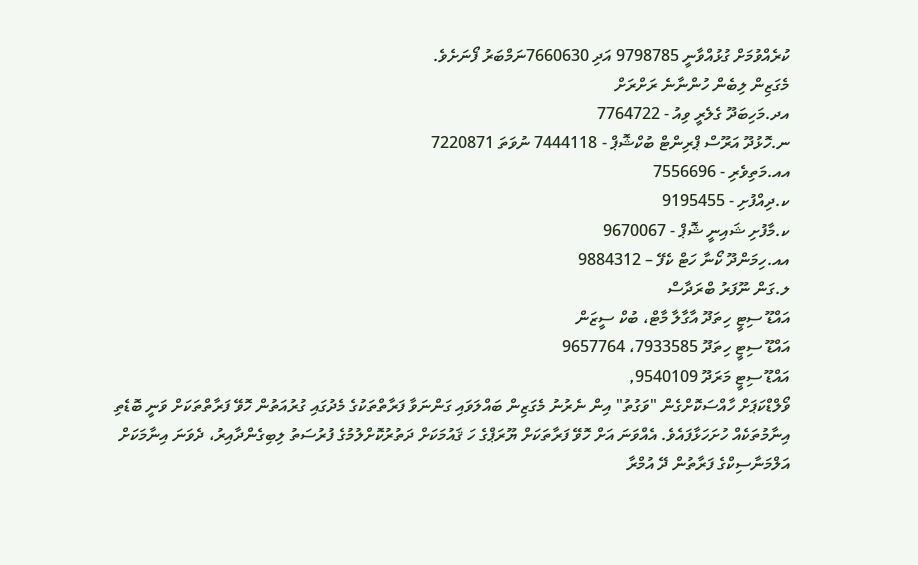ކުރެއްވުމަށް ގުޅުއްވާނީ 9798785 އަދި 7660630ނަމްބަރު ފޯނަށެވެ.
މެގަޒިން ލިބެން ހުންނާނެ ރަށްރަށް
އދ.މަހިބަދޫ ގެލެރީ ވިއު - 7764722
ނ.ހޮޅުދޫ އަރޫސް ޕްރިންޓް ބުކްޝޮޕް - 7444118 ނުވަތަ 7220871
އއ.މަތިވެރި - 7556696
ކ.ދިއްފުށި - 9195455
ކ.މާފުށި ޝައިނީ ޝޮޕް - 9670067
އއ.ހިމަންދޫ ކޯނާ ހަޓް ކެފޭ – 9884312
ލ.ގަން ނޫފަރު ބްރަދާސް
އައްޑޫ ސިޓީ ހިތަދޫ އާގާލާ މާޓް، ބުކް ސީޒަން
އައްޑޫ ސިޓީ ހިތަދޫ 7933585، 9657764
އައްޑޫ ސިޓީ މަރަދޫ 9540109,
ވޯލްޑްކަޕަށް ހާއްސަކޮށްގެން "ވަގުތު" އިން ނެރުނު މެގަޒިން ބައްލަވައި ގަންނަވާ ފަރާތްތަކުގެ މެދުގައި ގުރުއަތުން ހޮވޭ ފަރާތްތަކަށް ވަނީ ބޮޑެތި އިނާމުތަކެއް ހުށަހަޅާފައެވެ. އެއްވަނަ އަށް ހޮވޭ ފަރާތަކަށް ޔޫރަޕްގެ ހަ ޤައުމަކަށް ދަތުރުކޮށްލުމުގެ ފުރުސަތު ލިބިގެންދާއިރު، ދެވަނަ އިނާމަކަށް އަލްމަނާސިކްގެ ފަރާތުން ދޭ އުމްރާ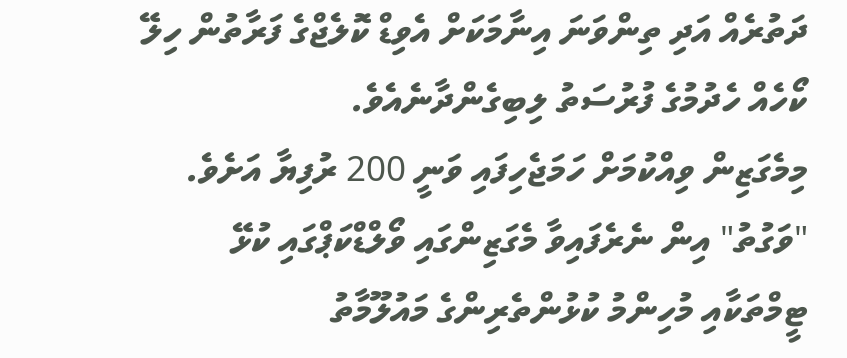ދަތުރެއް އަދި ތިންވަނަ އިނާމަކަށް އެވިޑް ކޮލެޖްގެ ފަރާތުން ހިލޭ ކޯހެއް ހެދުމުގެ ފުރުސަތު ލިބިގެންދާނެއެވެ.
މިމެގަޒިން ވިއްކުމަށް ހަމަޖެހިފައި ވަނީ 200 ރުފިޔާ އަށެވެ.
"ވަގުތު" އިން ނެރެފައިވާ މެގަޒިންގައި ވޯލްޑްކަޕްގައި ކުޅޭ ޓީމްތަކާއި މުހިންމު ކުޅުންތެރިންގެ މައުލޫމާތު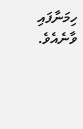ހިމަނާފައި ވާނެއެވެ.